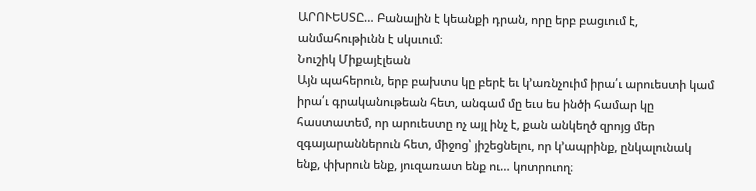ԱՐՈՒԵՍՏԸ… Բանալին է կեանքի դրան, որը երբ բացւում է, անմահութիւնն է սկսւում։
Նուշիկ Միքայէլեան
Այն պահերուն, երբ բախտս կը բերէ եւ կ’առնչուիմ իրա՛ւ արուեստի կամ իրա՛ւ գրականութեան հետ, անգամ մը եւս ես ինծի համար կը հաստատեմ, որ արուեստը ոչ այլ ինչ է, քան անկեղծ զրոյց մեր զգայարաններուն հետ, միջոց՝ յիշեցնելու, որ կ’ապրինք, ընկալունակ ենք, փխրուն ենք, յուզառատ ենք ու… կոտրուող։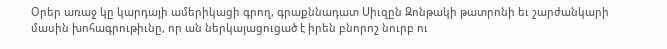Օրեր առաջ կը կարդայի ամերիկացի գրող, գրաքննադատ Սիւզըն Զոնթակի թատրոնի եւ շարժանկարի մասին խոհագրութիւնը, որ ան ներկայացուցած է իրեն բնորոշ նուրբ ու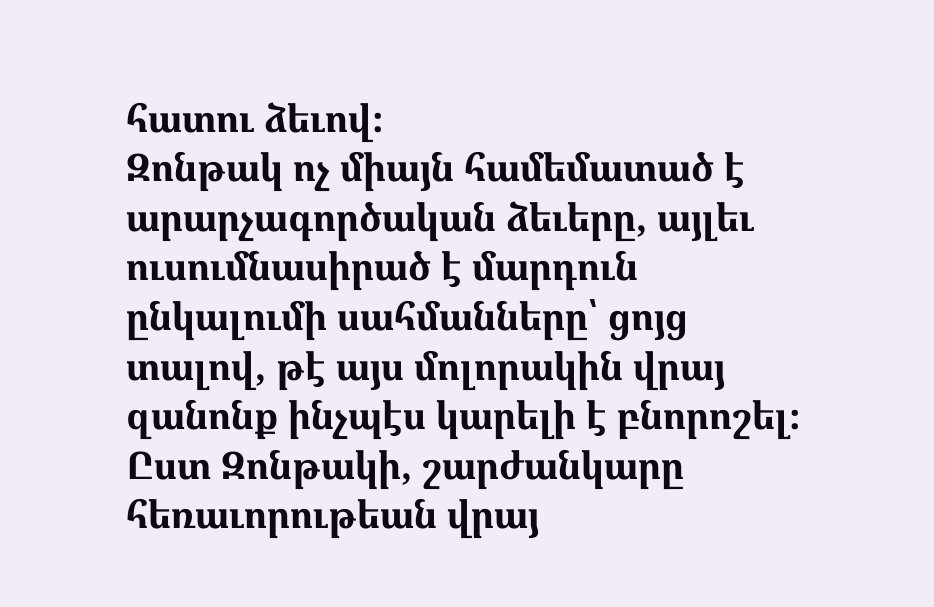հատու ձեւով։
Զոնթակ ոչ միայն համեմատած է արարչագործական ձեւերը, այլեւ ուսումնասիրած է մարդուն ընկալումի սահմանները՝ ցոյց տալով, թէ այս մոլորակին վրայ զանոնք ինչպէս կարելի է բնորոշել։
Ըստ Զոնթակի, շարժանկարը հեռաւորութեան վրայ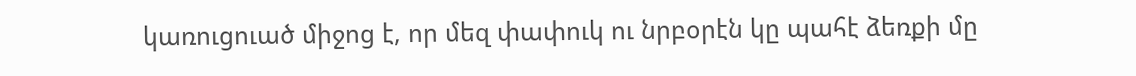կառուցուած միջոց է, որ մեզ փափուկ ու նրբօրէն կը պահէ ձեռքի մը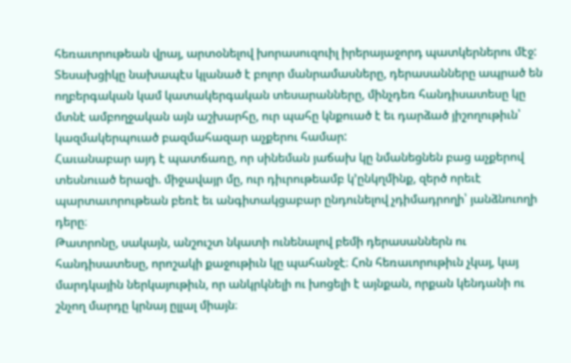հեռաւորութեան վրայ, արտօնելով խորասուզուիլ իրերայաջորդ պատկերներու մէջ:
Տեսախցիկը նախապէս կլանած է բոլոր մանրամասները, դերասանները ապրած են ողբերգական կամ կատակերգական տեսարանները, մինչդեռ հանդիսատեսը կը մտնէ ամբողջական այն աշխարհը, ուր պահը կնքուած է եւ դարձած յիշողութիւն՝ կազմակերպուած բազմահազար աչքերու համար:
Հաւանաբար այդ է պատճառը, որ սինեման յաճախ կը նմանեցնեն բաց աչքերով տեսնուած երազի. միջավայր մը, ուր դիւրութեամբ կ’ընկղմինք, զերծ որեւէ պարտաւորութեան բեռէ եւ անգիտակցաբար ընդունելով չդիմադրողի՝ յանձնուողի դերը։
Թատրոնը, սակայն, անշուշտ նկատի ունենալով բեմի դերասաններն ու հանդիսատեսը, որոշակի քաջութիւն կը պահանջէ։ Հոն հեռաւորութիւն չկայ, կայ մարդկային ներկայութիւն, որ անկրկնելի ու խոցելի է այնքան, որքան կենդանի ու շնչող մարդը կրնայ ըլլալ միայն։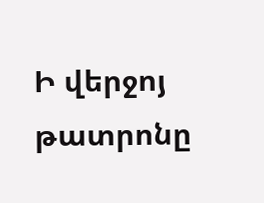Ի վերջոյ թատրոնը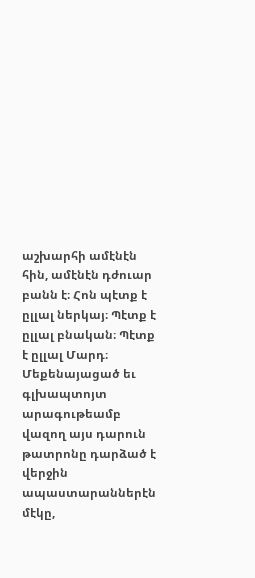աշխարհի ամէնէն հին, ամէնէն դժուար բանն է։ Հոն պէտք է ըլլալ ներկայ։ Պէտք է ըլլալ բնական։ Պէտք է ըլլալ Մարդ։
Մեքենայացած եւ գլխապտոյտ արագութեամբ վազող այս դարուն թատրոնը դարձած է վերջին ապաստարաններէն մէկը,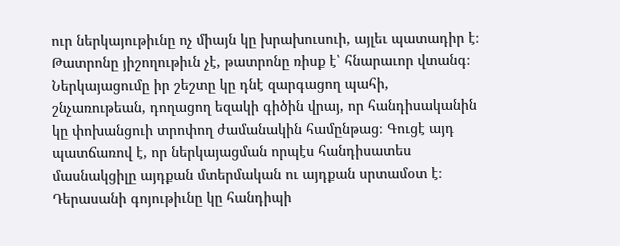ուր ներկայութիւնը ոչ միայն կը խրախուսուի, այլեւ պատադիր է։
Թատրոնը յիշողութիւն չէ, թատրոնը ռիսք է՝ հնարաւոր վտանգ։ Ներկայացումը իր շեշտը կը դնէ զարգացող պահի, շնչառութեան, դողացող եզակի գիծին վրայ, որ հանդիսականին կը փոխանցուի տրոփող ժամանակին համընթաց։ Գուցէ այդ պատճառով է, որ ներկայացման որպէս հանդիսատես մասնակցիլը այդքան մտերմական ու այդքան սրտամօտ է։ Դերասանի գոյութիւնը կը հանդիպի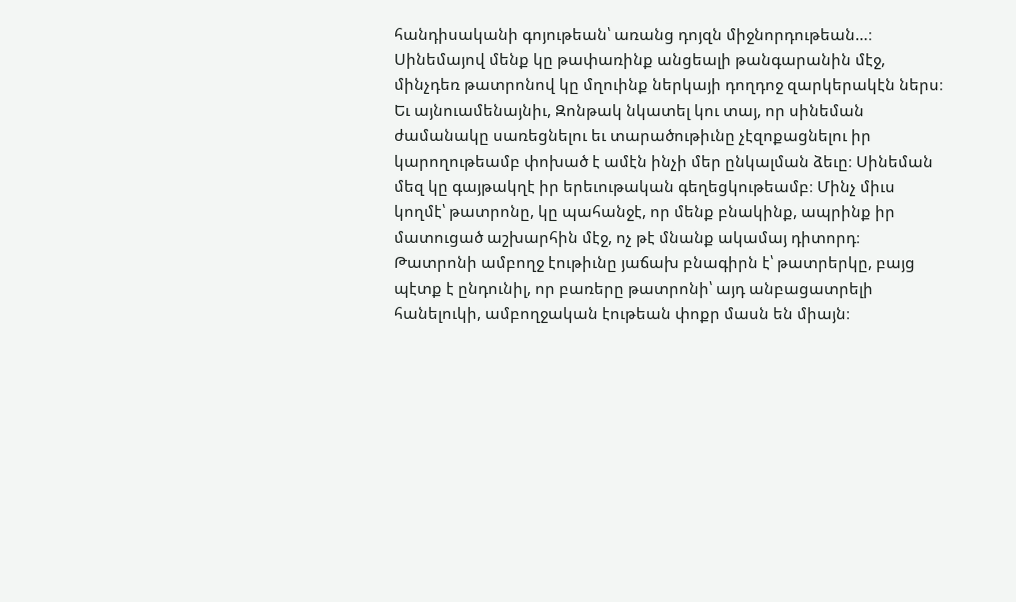հանդիսականի գոյութեան՝ առանց դոյզն միջնորդութեան…։
Սինեմայով մենք կը թափառինք անցեալի թանգարանին մէջ, մինչդեռ թատրոնով կը մղուինք ներկայի դողդոջ զարկերակէն ներս։
Եւ այնուամենայնիւ, Զոնթակ նկատել կու տայ, որ սինեման ժամանակը սառեցնելու եւ տարածութիւնը չէզոքացնելու իր կարողութեամբ փոխած է ամէն ինչի մեր ընկալման ձեւը։ Սինեման մեզ կը գայթակղէ իր երեւութական գեղեցկութեամբ։ Մինչ միւս կողմէ՝ թատրոնը, կը պահանջէ, որ մենք բնակինք, ապրինք իր մատուցած աշխարհին մէջ, ոչ թէ մնանք ակամայ դիտորդ։
Թատրոնի ամբողջ էութիւնը յաճախ բնագիրն է՝ թատրերկը, բայց պէտք է ընդունիլ, որ բառերը թատրոնի՝ այդ անբացատրելի հանելուկի, ամբողջական էութեան փոքր մասն են միայն։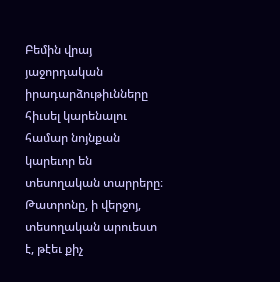Բեմին վրայ յաջորդական իրադարձութիւնները հիւսել կարենալու համար նոյնքան կարեւոր են տեսողական տարրերը։ Թատրոնը, ի վերջոյ, տեսողական արուեստ է, թէեւ քիչ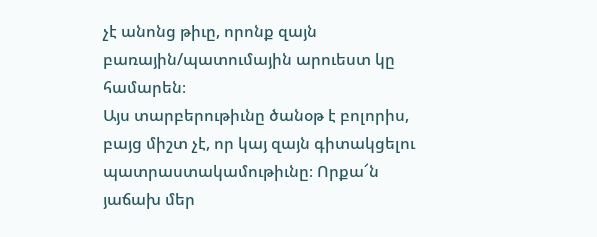չէ անոնց թիւը, որոնք զայն բառային/պատումային արուեստ կը համարեն։
Այս տարբերութիւնը ծանօթ է բոլորիս, բայց միշտ չէ, որ կայ զայն գիտակցելու պատրաստակամութիւնը։ Որքա՜ն յաճախ մեր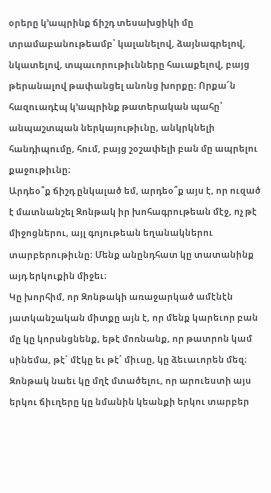օրերը կ’ապրինք ճիշդ տեսախցիկի մը տրամաբանութեամբ՝ կալանելով, ձայնագրելով, նկատելով, տպաւորութիւնները հաւաքելով, բայց թերանալով թափանցել անոնց խորքը։ Որքա՜ն հազուադէպ կ’ապրինք թատերական պահը՝ անպաշտպան ներկայութիւնը, անկրկնելի հանդիպումը, հում, բայց շօշափելի բան մը ապրելու քաջութիւնը։
Արդեօ՞ք ճիշդ ընկալած եմ, արդեօ՞ք այս է, որ ուզած է մատնանշել Զոնթակ իր խոհագրութեան մէջ, ոչ թէ միջոցներու, այլ գոյութեան եղանակներու տարբերութիւնը։ Մենք անընդհատ կը տատանինք այդ երկուքին միջեւ։
Կը խորհիմ, որ Զոնթակի առաջարկած ամէնէն յատկանշական միտքը այն է, որ մենք կարեւոր բան մը կը կորսնցնենք, եթէ մոռնանք, որ թատրոն կամ սինեմա, թէ՛ մէկը եւ թէ՛ միւսը, կը ձեւաւորեն մեզ։
Զոնթակ նաեւ կը մղէ մտածելու, որ արուեստի այս երկու ճիւղերը կը նմանին կեանքի երկու տարբեր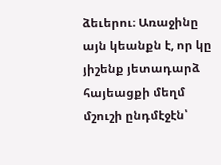ձեւերու։ Առաջինը այն կեանքն է, որ կը յիշենք յետադարձ հայեացքի մեղմ մշուշի ընդմէջէն՝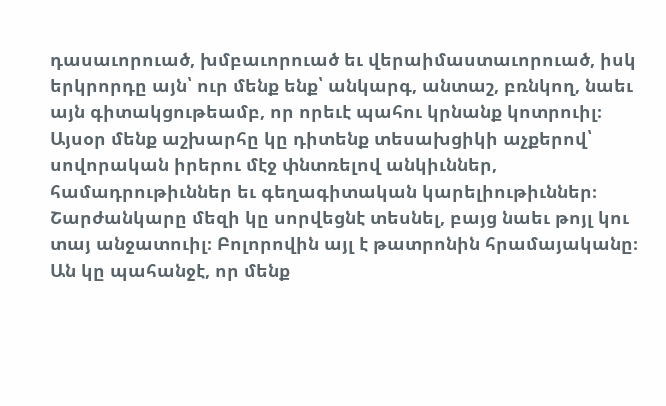դասաւորուած, խմբաւորուած եւ վերաիմաստաւորուած, իսկ երկրորդը այն՝ ուր մենք ենք՝ անկարգ, անտաշ, բռնկող, նաեւ այն գիտակցութեամբ, որ որեւէ պահու կրնանք կոտրուիլ։
Այսօր մենք աշխարհը կը դիտենք տեսախցիկի աչքերով՝ սովորական իրերու մէջ փնտռելով անկիւններ, համադրութիւններ եւ գեղագիտական կարելիութիւններ։ Շարժանկարը մեզի կը սորվեցնէ տեսնել, բայց նաեւ թոյլ կու տայ անջատուիլ։ Բոլորովին այլ է թատրոնին հրամայականը։ Ան կը պահանջէ, որ մենք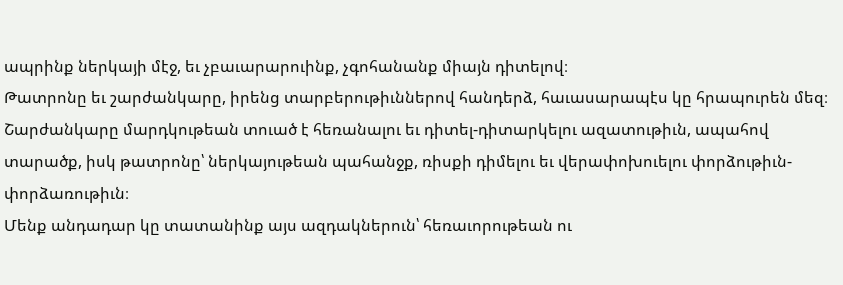ապրինք ներկայի մէջ, եւ չբաւարարուինք, չգոհանանք միայն դիտելով։
Թատրոնը եւ շարժանկարը, իրենց տարբերութիւններով հանդերձ, հաւասարապէս կը հրապուրեն մեզ։ Շարժանկարը մարդկութեան տուած է հեռանալու եւ դիտել-դիտարկելու ազատութիւն, ապահով տարածք, իսկ թատրոնը՝ ներկայութեան պահանջք, ռիսքի դիմելու եւ վերափոխուելու փորձութիւն-փորձառութիւն։
Մենք անդադար կը տատանինք այս ազդակներուն՝ հեռաւորութեան ու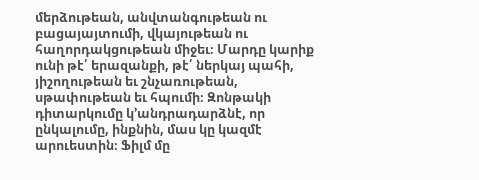մերձութեան, անվտանգութեան ու բացայայտումի, վկայութեան ու հաղորդակցութեան միջեւ։ Մարդը կարիք ունի թէ՛ երազանքի, թէ՛ ներկայ պահի, յիշողութեան եւ շնչառութեան, սթափութեան եւ հպումի։ Զոնթակի դիտարկումը կ’անդրադարձնէ, որ ընկալումը, ինքնին, մաս կը կազմէ արուեստին։ Ֆիլմ մը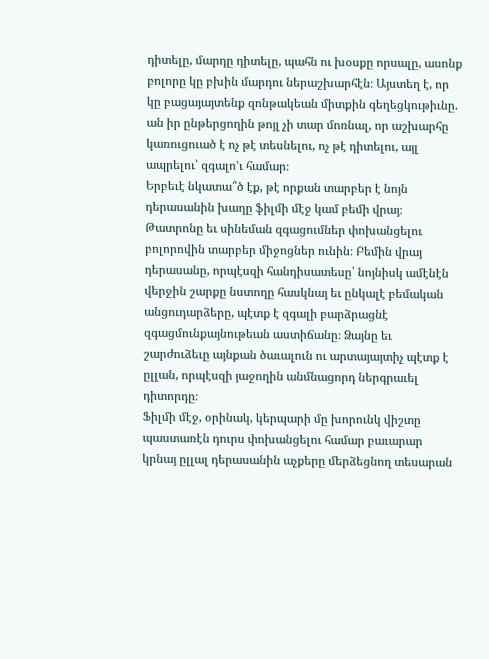դիտելը, մարդը դիտելը, պահն ու խօսքը որսալը, ասոնք բոլորը կը բխին մարդու ներաշխարհէն։ Այստեղ է, որ կը բացայայտենք զոնթակեան միտքին գեղեցկութիւնը. ան իր ընթերցողին թոյլ չի տար մոռնալ, որ աշխարհը կառուցուած է ոչ թէ տեսնելու, ոչ թէ դիտելու, այլ ապրելու՝ զգալո’ւ համար։
Երբեւէ նկատա՞ծ էք, թէ որքան տարբեր է նոյն դերասանին խաղը ֆիլմի մէջ կամ բեմի վրայ։
Թատրոնը եւ սինեման զգացումներ փոխանցելու բոլորովին տարբեր միջոցներ ունին։ Բեմին վրայ դերասանը, որպէսզի հանդիսատեսը՝ նոյնիսկ ամէնէն վերջին շարքը նստողը հասկնայ եւ ընկալէ բեմական անցուդարձերը, պէտք է զգալի բարձրացնէ զգացմունքայնութեան աստիճանը։ Ձայնը եւ շարժուձեւը այնքան ծաւալուն ու արտայայտիչ պէտք է ըլլան, որպէսզի յաջողին անմնացորդ ներգրաւել դիտորդը։
Ֆիլմի մէջ, օրինակ, կերպարի մը խորունկ վիշտը պաստառէն դուրս փոխանցելու համար բաւարար կրնայ ըլլալ դերասանին աչքերը մերձեցնող տեսարան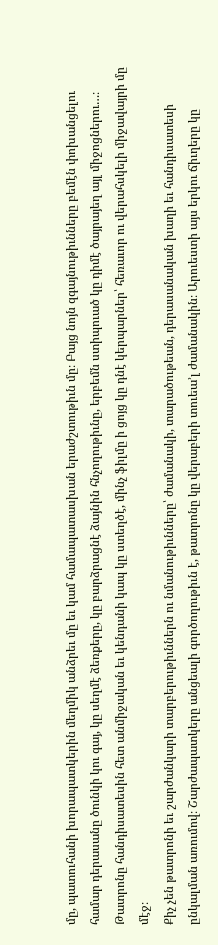մը, պատուհանի խորապատկերին մեղմիկ անձրեւ մը եւ կամ համապատասխան երաժշտութիւն մը։ Բայց նոյն զգայնութիւնները բեմէն փոխանցելու համար դերասանը ծունկի կու գայ, կը սեղմէ ձեռքերը, կը բարձրացնէ ձայնին հնչողութիւնը, երբեմն ստիպուած կը դիմէ ծայրայեղ այլ միջոցներու…։ Թատրոնը հանդիսատեսին հետ անմիջական եւ կենդանի կապ կը ստեղծէ, մինչ ֆիլմը ի ցոյց կը դնէ կերպարներ՝ հեռաւոր ու վերահսկելի միջավայրի մը մէջ։
Քիչ չեն թատրոնի եւ շարժանկարի տարբերութիւններն ու նմանութիւնները՝ ժամանակի, տարածութեան, դերասանական խաղի եւ հանդիսատեսի ընկալման առումով։ Շարժապատկերը անցեալի գործողութիւն է, թատրոնը կը վերաբերի տուեա’լ ժամանակին։ Արուեստի այս երկու ճիւղերը կը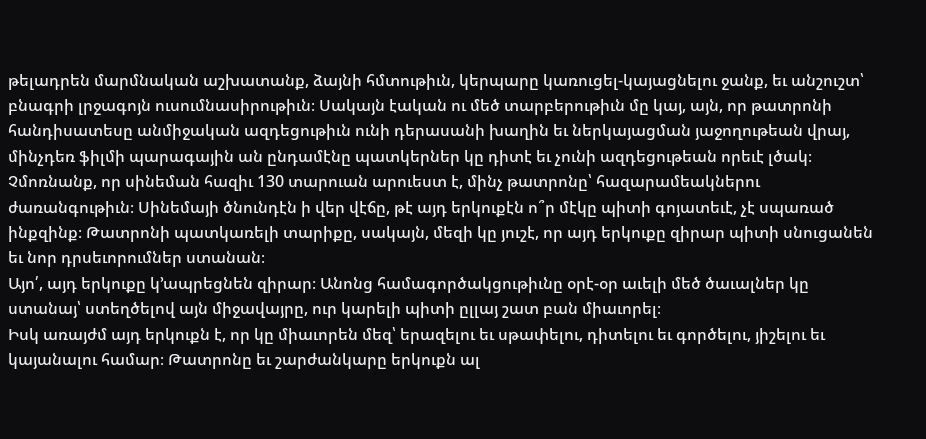թելադրեն մարմնական աշխատանք, ձայնի հմտութիւն, կերպարը կառուցել-կայացնելու ջանք, եւ անշուշտ՝ բնագրի լրջագոյն ուսումնասիրութիւն։ Սակայն էական ու մեծ տարբերութիւն մը կայ, այն, որ թատրոնի հանդիսատեսը անմիջական ազդեցութիւն ունի դերասանի խաղին եւ ներկայացման յաջողութեան վրայ, մինչդեռ ֆիլմի պարագային ան ընդամէնը պատկերներ կը դիտէ եւ չունի ազդեցութեան որեւէ լծակ։
Չմոռնանք, որ սինեման հազիւ 130 տարուան արուեստ է, մինչ թատրոնը՝ հազարամեակներու ժառանգութիւն։ Սինեմայի ծնունդէն ի վեր վէճը, թէ այդ երկուքէն ո՞ր մէկը պիտի գոյատեւէ, չէ սպառած ինքզինք։ Թատրոնի պատկառելի տարիքը, սակայն, մեզի կը յուշէ, որ այդ երկուքը զիրար պիտի սնուցանեն եւ նոր դրսեւորումներ ստանան։
Այո՛, այդ երկուքը կ’ապրեցնեն զիրար։ Անոնց համագործակցութիւնը օրէ-օր աւելի մեծ ծաւալներ կը ստանայ՝ ստեղծելով այն միջավայրը, ուր կարելի պիտի ըլլայ շատ բան միաւորել։
Իսկ առայժմ այդ երկուքն է, որ կը միաւորեն մեզ՝ երազելու եւ սթափելու, դիտելու եւ գործելու, յիշելու եւ կայանալու համար։ Թատրոնը եւ շարժանկարը երկուքն ալ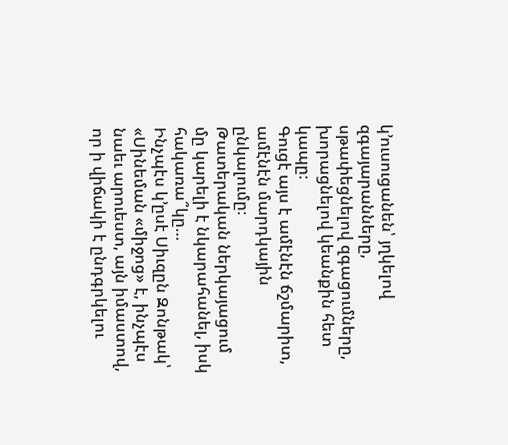կ’ուսուցանեն՝ յղկելով զգայարանները, սթափեցնելով զգացումները, խորացնելով կեանքին հետ կապը։
Գուցէ այս է ամէնէն ճշմարիտ, ամէնէն մարդկային ընկալումը։
Թատերական ներկայացում մը կարելի է նկարահանել, իսկ հակառա՞կը…
Ինչպէս կ’ըսէ Սիւզըն Զոնթակ՝ «Սինեման «միջոց» է, ինչպէս նաեւ արուեստ, այն իմաստով, որ ի վիճակի է ընդգրկելու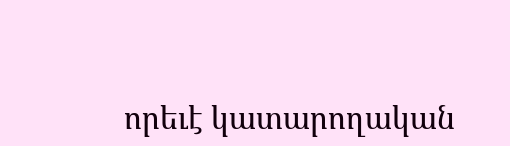որեւէ կատարողական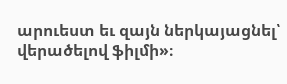արուեստ եւ զայն ներկայացնել՝ վերածելով ֆիլմի»։